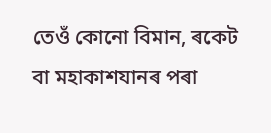তেওঁ কোনো বিমান, ৰকেট বা মহাকাশযানৰ পৰা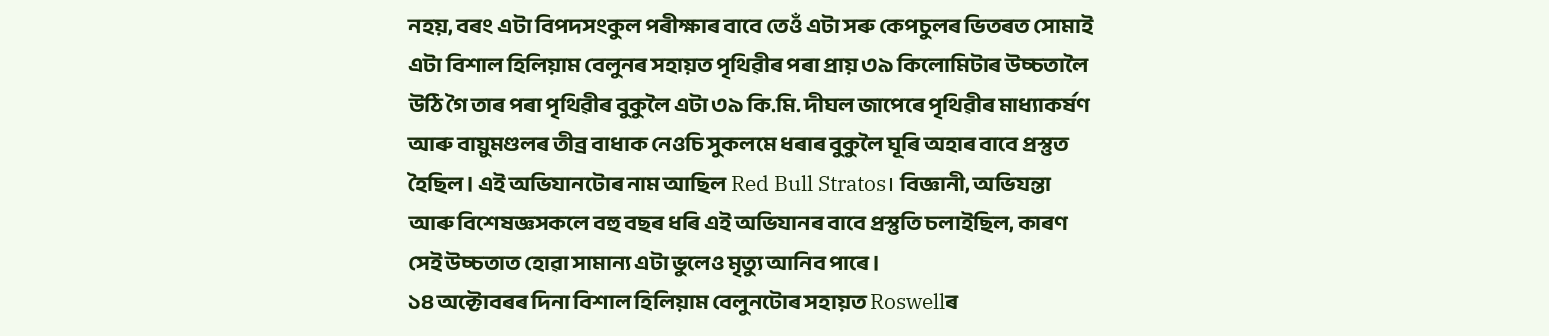নহয়, বৰং এটা বিপদসংকুল পৰীক্ষাৰ বাবে তেওঁ এটা সৰু কেপচুলৰ ভিতৰত সোমাই এটা বিশাল হিলিয়াম বেলুনৰ সহায়ত পৃথিৱীৰ পৰা প্ৰায় ৩৯ কিলোমিটাৰ উচ্চতালৈ উঠি গৈ তাৰ পৰা পৃথিৱীৰ বুকুলৈ এটা ৩৯ কি.মি. দীঘল জাপেৰে পৃথিৱীৰ মাধ্যাকৰ্ষণ আৰু বায়ুমণ্ডলৰ তীব্ৰ বাধাক নেওচি সুকলমে ধৰাৰ বুকুলৈ ঘূৰি অহাৰ বাবে প্ৰস্তুত হৈছিল। এই অভিযানটোৰ নাম আছিল Red Bull Stratos। বিজ্ঞানী, অভিযন্তা আৰু বিশেষজ্ঞসকলে বহু বছৰ ধৰি এই অভিযানৰ বাবে প্ৰস্তুতি চলাইছিল, কাৰণ সেই উচ্চতাত হোৱা সামান্য এটা ভুলেও মৃত্যু আনিব পাৰে।
১৪ অক্টোবৰৰ দিনা বিশাল হিলিয়াম বেলুনটোৰ সহায়ত Roswellৰ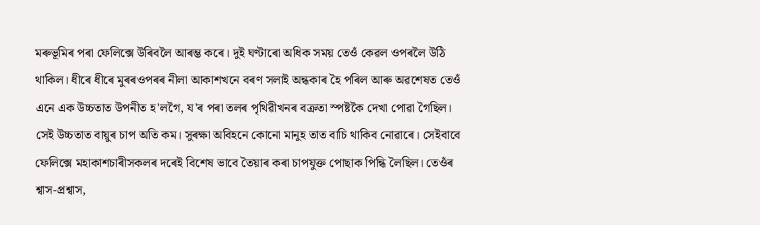মৰুভূমিৰ পৰা ফেলিক্সে উৰিবলৈ আৰম্ভ কৰে। দুই ঘণ্টাৰো অধিক সময় তেওঁ কেৱল ওপৰলৈ উঠি থাকিল। ধীৰে ধীৰে মুৰৰওপৰৰ নীলা আকাশখনে বৰণ সলাই অন্ধকাৰ হৈ পৰিল আৰু অৱশেষত তেওঁ এনে এক উচ্চতাত উপনীত হ'লগৈ, য'ৰ পৰা তলৰ পৃথিৱীখনৰ বক্ৰতা স্পষ্টকৈ দেখা পোৱা গৈছিল। সেই উচ্চতাত বায়ুৰ চাপ অতি কম। সুৰক্ষা অবিহনে কোনো মানুহ তাত বাচি থাকিব নোৱাৰে। সেইবাবে ফেলিক্সে মহাকাশচাৰীসকলৰ দৰেই বিশেষ ভাবে তৈয়াৰ কৰা চাপযুক্ত পোছাক পিন্ধি লৈছিল। তেওঁৰ শ্বাস-প্ৰশ্বাস,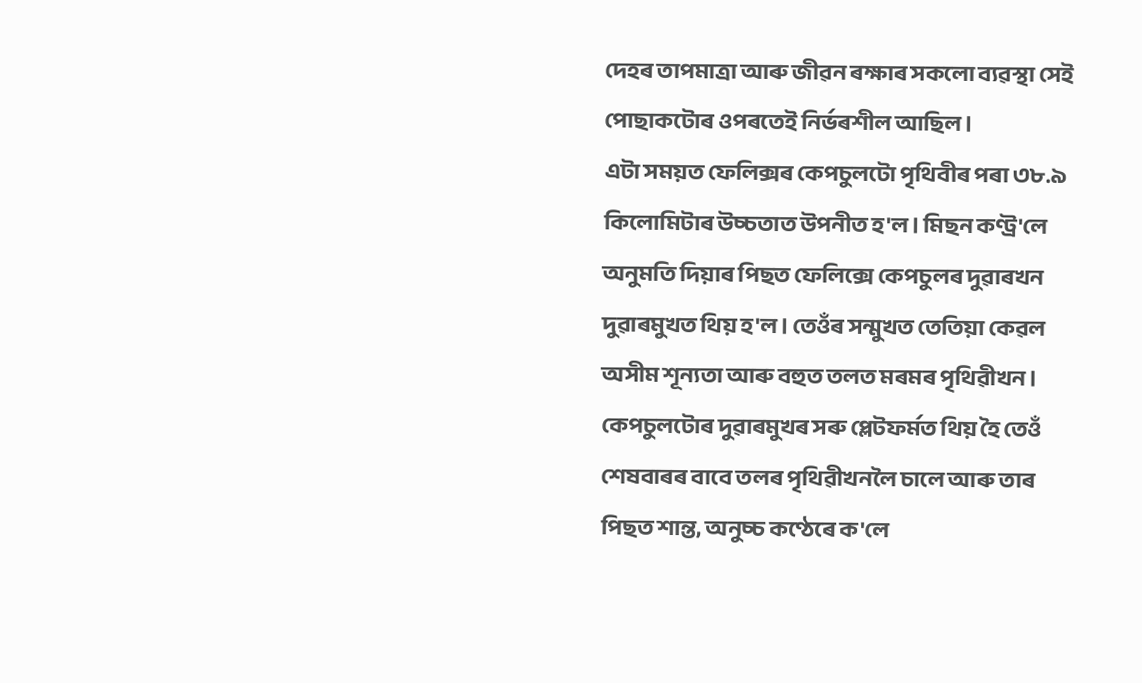দেহৰ তাপমাত্ৰা আৰু জীৱন ৰক্ষাৰ সকলো ব্যৱস্থা সেই পোছাকটোৰ ওপৰতেই নিৰ্ভৰশীল আছিল।
এটা সময়ত ফেলিক্সৰ কেপচুলটো পৃথিবীৰ পৰা ৩৮.৯ কিলোমিটাৰ উচ্চতাত উপনীত হ'ল। মিছন কণ্ট্ৰ'লে অনুমতি দিয়াৰ পিছত ফেলিক্সে কেপচুলৰ দুৱাৰখন দুৱাৰমুখত থিয় হ'ল। তেওঁৰ সন্মুখত তেতিয়া কেৱল অসীম শূন্যতা আৰু বহুত তলত মৰমৰ পৃথিৱীখন। কেপচুলটোৰ দুৱাৰমুখৰ সৰু প্লেটফৰ্মত থিয় হৈ তেওঁ শেষবাৰৰ বাবে তলৰ পৃথিৱীখনলৈ চালে আৰু তাৰ পিছত শান্ত, অনুচ্চ কণ্ঠেৰে ক'লে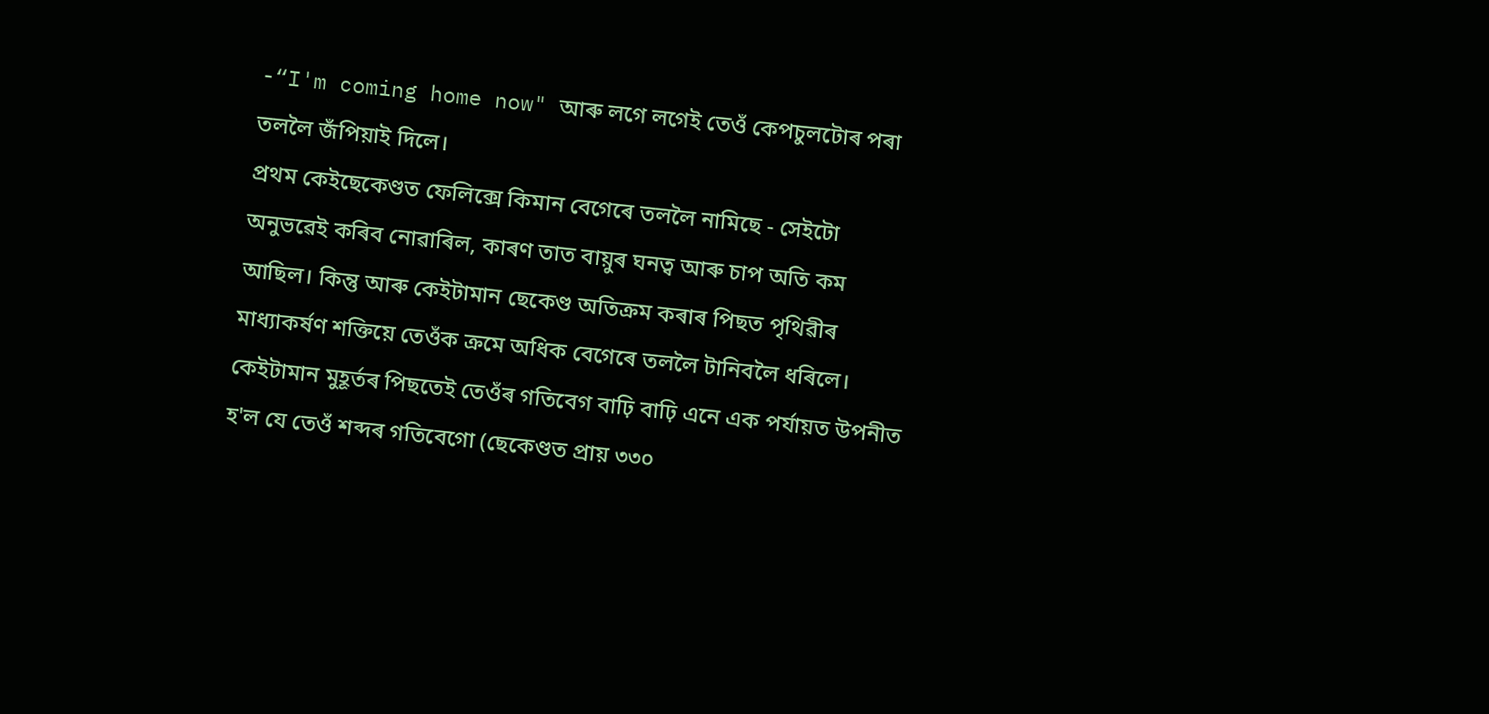-“I'm coming home now" আৰু লগে লগেই তেওঁ কেপচুলটোৰ পৰা তললৈ জঁপিয়াই দিলে।
প্ৰথম কেইছেকেণ্ডত ফেলিক্সে কিমান বেগেৰে তললৈ নামিছে - সেইটো অনুভৱেই কৰিব নোৱাৰিল, কাৰণ তাত বায়ুৰ ঘনত্ব আৰু চাপ অতি কম আছিল। কিন্তু আৰু কেইটামান ছেকেণ্ড অতিক্ৰম কৰাৰ পিছত পৃথিৱীৰ মাধ্যাকৰ্ষণ শক্তিয়ে তেওঁক ক্ৰমে অধিক বেগেৰে তললৈ টানিবলৈ ধৰিলে। কেইটামান মুহূৰ্তৰ পিছতেই তেওঁৰ গতিবেগ বাঢ়ি বাঢ়ি এনে এক পৰ্যায়ত উপনীত হ'ল যে তেওঁ শব্দৰ গতিবেগো (ছেকেণ্ডত প্ৰায় ৩৩০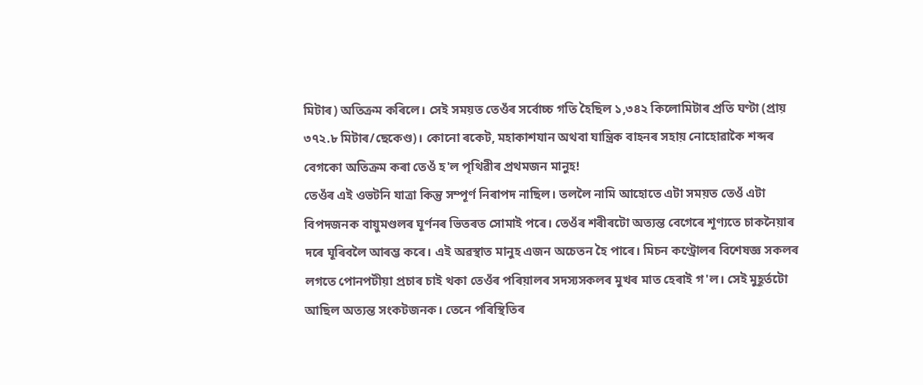মিটাৰ) অতিক্ৰম কৰিলে। সেই সময়ত তেওঁৰ সৰ্বোচ্চ গতি হৈছিল ১,৩৪২ কিলোমিটাৰ প্ৰতি ঘণ্টা (প্ৰায় ৩৭২.৮ মিটাৰ/ছেকেণ্ড)। কোনো ৰকেট, মহাকাশযান অথবা যান্ত্ৰিক বাহনৰ সহায় নোহোৱাকৈ শব্দৰ বেগকো অতিক্ৰম কৰা তেওঁ হ'ল পৃথিৱীৰ প্ৰথমজন মানুহ!
তেওঁৰ এই ওভটনি যাত্ৰা কিন্তু সম্পূৰ্ণ নিৰাপদ নাছিল। তললৈ নামি আহোতে এটা সময়ত তেওঁ এটা বিপদজনক বায়ুমণ্ডলৰ ঘূৰ্ণনৰ ভিতৰত সোমাই পৰে। তেওঁৰ শৰীৰটো অত্যন্ত বেগেৰে শূণ্যতে চাকনৈয়াৰ দৰে ঘূৰিবলৈ আৰম্ভ কৰে। এই অৱস্থাত মানুহ এজন অচেতন হৈ পাৰে। মিচন কণ্ট্ৰোলৰ বিশেষজ্ঞ সকলৰ লগতে পোনপটীয়া প্ৰচাৰ চাই থকা তেওঁৰ পৰিয়ালৰ সদস্যসকলৰ মুখৰ মাত হেৰাই গ'ল। সেই মুহূৰ্তটো আছিল অত্যন্ত সংকটজনক। তেনে পৰিস্থিতিৰ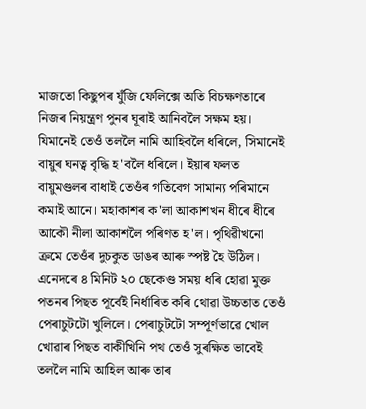মাজতো কিছুপৰ যুঁজি ফেলিক্সে অতি বিচক্ষণতাৰে নিজৰ নিয়ন্ত্ৰণ পুনৰ ঘূৰাই আনিবলৈ সক্ষম হয়। যিমানেই তেওঁ তললৈ নামি আহিবলৈ ধৰিলে, সিমানেই বায়ুৰ ঘনত্ব বৃদ্ধি হ'বলৈ ধৰিলে। ইয়াৰ ফলত বায়ুমণ্ডলৰ বাধাই তেওঁৰ গতিবেগ সামান্য পৰিমানে কমাই আনে। মহাকাশৰ ক'লা আকাশখন ধীৰে ধীৰে আকৌ নীলা আকাশলৈ পৰিণত হ'ল। পৃথিৱীখনো ক্ৰমে তেওঁৰ দুচকুত ডাঙৰ আৰু স্পষ্ট হৈ উঠিল। এনেদৰে ৪ মিনিট ২০ ছেকেণ্ড সময় ধৰি হোৱা মুক্ত পতনৰ পিছত পূৰ্বেই নিৰ্ধাৰিত কৰি থোৱা উচ্চতাত তেওঁ পেৰাচুটটো খুলিলে। পেৰাচুটটো সম্পূৰ্ণভাৱে খোল খোৱাৰ পিছত বাকীখিনি পথ তেওঁ সুৰক্ষিত ভাবেই তললৈ নামি আহিল আৰু তাৰ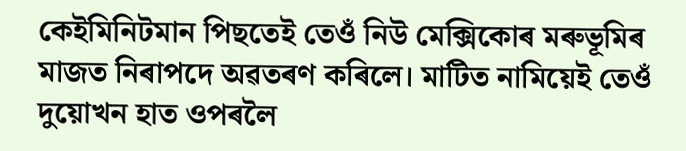কেইমিনিটমান পিছতেই তেওঁ নিউ মেক্সিকোৰ মৰুভূমিৰ মাজত নিৰাপদে অৱতৰণ কৰিলে। মাটিত নামিয়েই তেওঁ দুয়োখন হাত ওপৰলৈ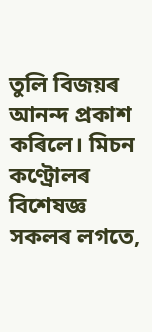তুলি বিজয়ৰ আনন্দ প্ৰকাশ কৰিলে। মিচন কণ্ট্ৰোলৰ বিশেষজ্ঞ সকলৰ লগতে,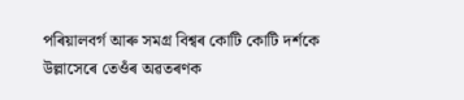পৰিয়ালবৰ্গ আৰু সমগ্ৰ বিশ্বৰ কোটি কোটি দৰ্শকে উল্লাসেৰে তেওঁৰ অৱতৰণক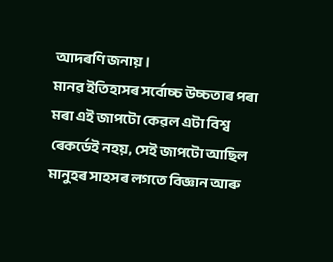আদৰণি জনায়।
মানৱ ইতিহাসৰ সৰ্বোচ্চ উচ্চতাৰ পৰা মৰা এই জাপটো কেৱল এটা বিশ্ব ৰেকৰ্ডেই নহয়, সেই জাপটো আছিল মানুহৰ সাহসৰ লগতে বিজ্ঞান আৰু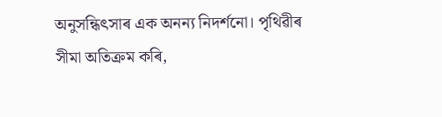অনুসন্ধিৎসাৰ এক অনন্য নিদৰ্শনো। পৃথিৱীৰ সীমা অতিক্ৰম কৰি,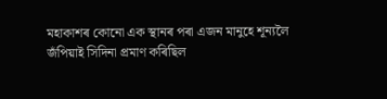মহাকাশৰ কোনো এক স্থানৰ পৰা এজন মানুহে শূন্যলৈ জঁপিয়াই সিদিনা প্ৰমাণ কৰিছিল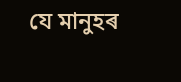যে মানুহৰ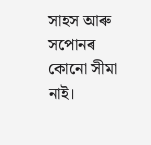সাহস আৰু সপোনৰ কোনো সীমা নাই।